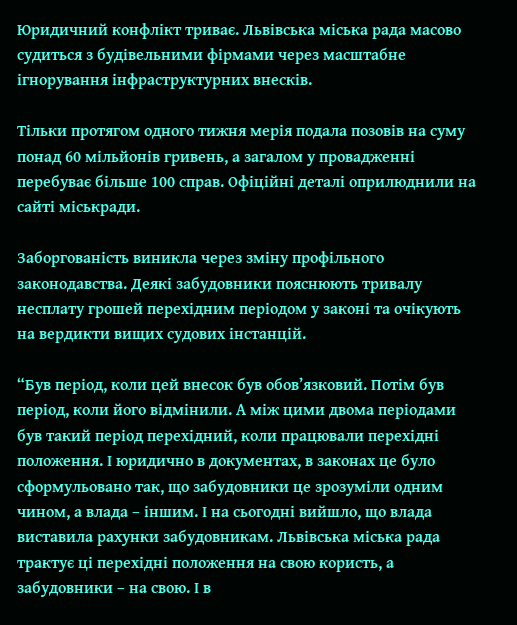Юридичний конфлікт триває. Львівська міська рада масово судиться з будівельними фірмами через масштабне ігнорування інфраструктурних внесків.

Тільки протягом одного тижня мерія подала позовів на суму понад 60 мільйонів гривень, а загалом у провадженні перебуває більше 100 справ. Офіційні деталі оприлюднили на сайті міськради.

Заборгованість виникла через зміну профільного законодавства. Деякі забудовники пояснюють тривалу несплату грошей перехідним періодом у законі та очікують на вердикти вищих судових інстанцій.

“Був період, коли цей внесок був обов’язковий. Потім був період, коли його відмінили. А між цими двома періодами був такий період перехідний, коли працювали перехідні положення. І юридично в документах, в законах це було сформульовано так, що забудовники це зрозуміли одним чином, а влада – іншим. І на сьогодні вийшло, що влада виставила рахунки забудовникам. Львівська міська рада трактує ці перехідні положення на свою користь, а забудовники – на свою. І в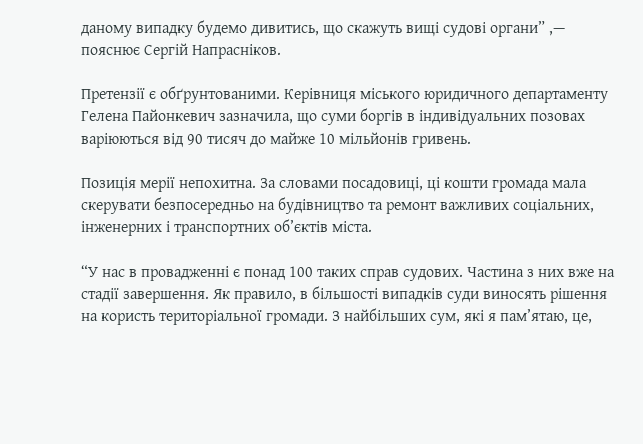даному випадку будемо дивитись, що скажуть вищі судові органи” ,— пояснює Сергій Напрасніков.

Претензії є обґрунтованими. Керівниця міського юридичного департаменту Гелена Пайонкевич зазначила, що суми боргів в індивідуальних позовах варіюються від 90 тисяч до майже 10 мільйонів гривень.

Позиція мерії непохитна. За словами посадовиці, ці кошти громада мала скерувати безпосередньо на будівництво та ремонт важливих соціальних, інженерних і транспортних об’єктів міста.

“У нас в провадженні є понад 100 таких справ судових. Частина з них вже на стадії завершення. Як правило, в більшості випадків суди виносять рішення на користь територіальної громади. З найбільших сум, які я пам’ятаю, це,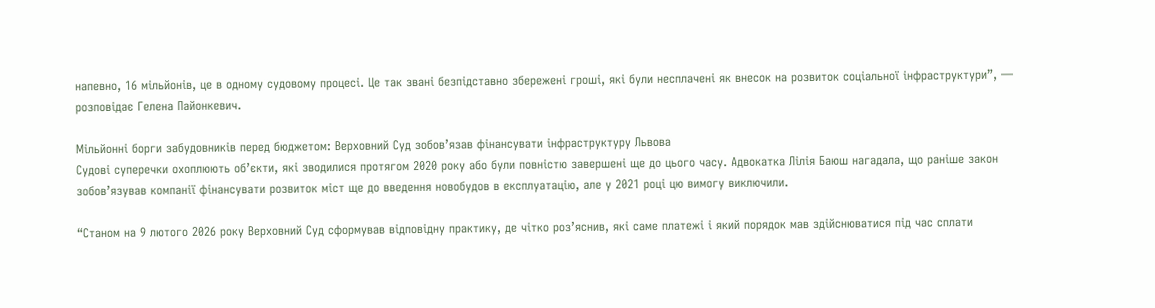напевно, 16 мільйонів, це в одному судовому процесі. Це так звані безпідставно збережені гроші, які були несплачені як внесок на розвиток соціальної інфраструктури”, — розповідає Гелена Пайонкевич.

Мільйонні борги забудовників перед бюджетом: Верховний Суд зобов’язав фінансувати інфраструктуру Львова
Судові суперечки охоплюють об’єкти, які зводилися протягом 2020 року або були повністю завершені ще до цього часу. Адвокатка Лілія Баюш нагадала, що раніше закон зобов’язував компанії фінансувати розвиток міст ще до введення новобудов в експлуатацію, але у 2021 році цю вимогу виключили.

“Станом на 9 лютого 2026 року Верховний Суд сформував відповідну практику, де чітко роз’яснив, які саме платежі і який порядок мав здійснюватися під час сплати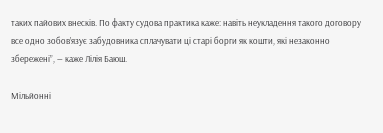таких пайових внесків. По факту судова практика каже: навіть неукладення такого договору все одно зобов’язує забудовника сплачувати ці старі борги як кошти, які незаконно збережені”, — каже Лілія Баюш.

Мільйонні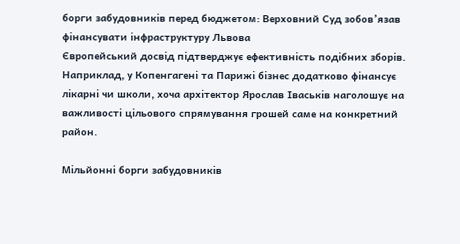борги забудовників перед бюджетом: Верховний Суд зобов’язав фінансувати інфраструктуру Львова
Європейський досвід підтверджує ефективність подібних зборів. Наприклад, у Копенгагені та Парижі бізнес додатково фінансує лікарні чи школи, хоча архітектор Ярослав Іваськів наголошує на важливості цільового спрямування грошей саме на конкретний район.

Мільйонні борги забудовників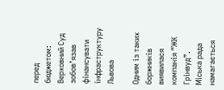перед бюджетом: Верховний Суд зобов’язав фінансувати інфраструктуру Львова

Одним із таких боржників виявилася компанія “ЖК Грінвуд”. Міська рада намагається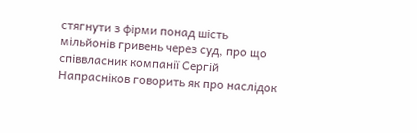стягнути з фірми понад шість мільйонів гривень через суд, про що співвласник компанії Сергій Напрасніков говорить як про наслідок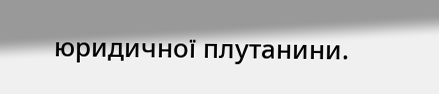юридичної плутанини.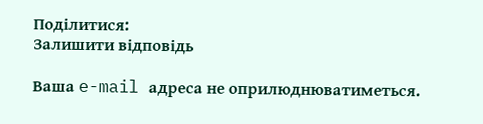Поділитися:
Залишити відповідь

Ваша e-mail адреса не оприлюднюватиметься.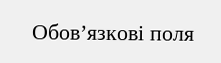Обов’язкові поля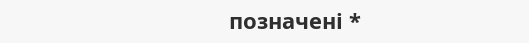позначені *